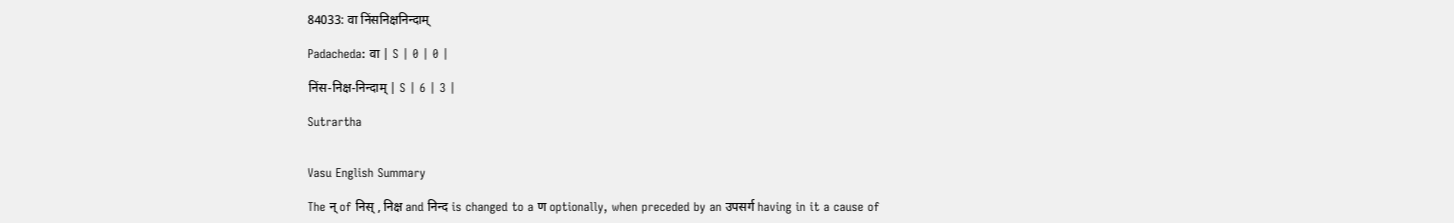84033: वा निंसनिक्षनिन्दाम्

Padacheda: वा | S | 0 | 0 |

निंस-निक्ष-निन्दाम् | S | 6 | 3 |

Sutrartha


Vasu English Summary

The न् of निस् , निक्ष and निन्द is changed to a ण optionally, when preceded by an उपसर्ग having in it a cause of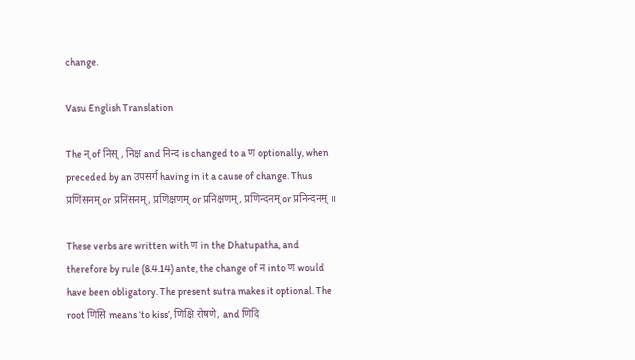change.

Vasu English Translation

The न् of निस् , निक्ष and निन्द is changed to a ण optionally, when preceded by an उपसर्ग having in it a cause of change. Thus प्रणिंसनम् or प्रनिंसनम्, प्रणिक्षणम् or प्रनिक्षणम्, प्रणिन्दनम् or प्रनिन्दनम् ॥

These verbs are written with ण in the Dhatupatha, and therefore by rule (8.4.14) ante, the change of न into ण would have been obligatory. The present sutra makes it optional. The root णिसि means ‘to kiss’, णिक्षि रोषणे, and णिदि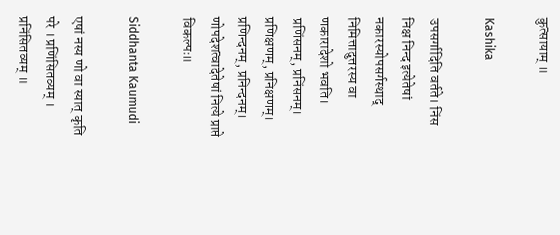कुत्सायाम् ॥

Kashika

उपसर्गादिति वर्तते। निंस निक्ष निन्द इत्येतेषां नकारस्योपसर्गस्थाद् निमित्तादुत्तरस्य वा णकारादेशो भवति। प्रणिंसनम्, प्रनिंसनम्। प्रणिक्षणम्, प्रनिक्षणम्। प्रणिन्दनम्, प्रनिन्दनम्। णोपदेशत्वादेतेषां नित्ये प्राप्ते विकल्पः॥

Siddhanta Kaumudi

एषां नस्य णो वा स्यात् कृति परे । प्रणिंसितव्यम् । प्रनिंसितव्यम् ॥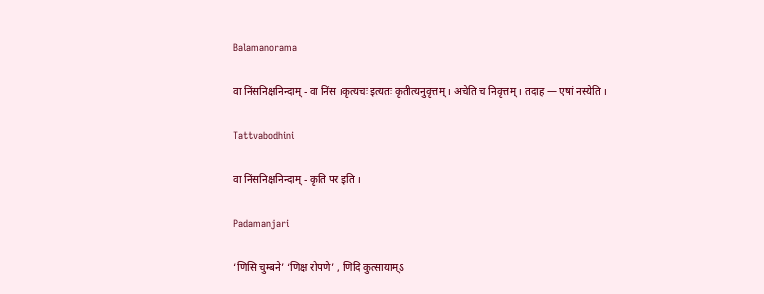Balamanorama

वा निंसनिक्षनिन्दाम् - वा निंस ।कृत्यचः इत्यतः कृतीत्यनुवृत्तम् । अचेति च निवृत्तम् । तदाह — एषां नस्येति ।

Tattvabodhini

वा निंसनिक्षनिन्दाम् - कृति पर इति ।

Padamanjari

‘णिसि चुम्बने’ ‘णिक्ष रोपणे’ , णिदि कुत्सायाम्ऽ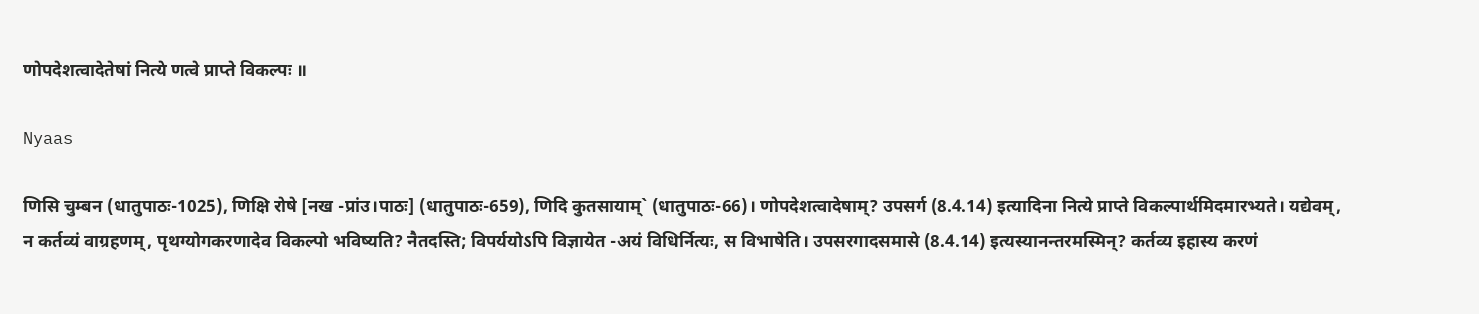णोपदेशत्वादेतेषां नित्ये णत्वे प्राप्ते विकल्पः ॥

Nyaas

णिसि चुम्बन (धातुपाठः-1025), णिक्षि रोषे [नख -प्रांउ।पाठः] (धातुपाठः-659), णिदि कुतसायाम्` (धातुपाठः-66)। णोपदेशत्वादेषाम्? उपसर्ग (8.4.14) इत्यादिना नित्ये प्राप्ते विकल्पार्थमिदमारभ्यते। यद्येवम्, न कर्तव्यं वाग्रहणम्, पृथग्योगकरणादेव विकल्पो भविष्यति? नैतदस्ति; विपर्ययोऽपि विज्ञायेत -अयं विधिर्नित्यः, स विभाषेति। उपसरगादसमासे (8.4.14) इत्यस्यानन्तरमस्मिन्? कर्तव्य इहास्य करणं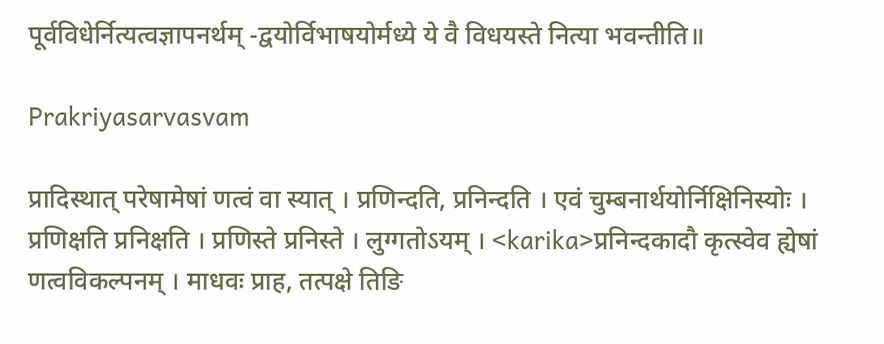पूर्वविधेर्नित्यत्वज्ञापनर्थम् -द्वयोर्विभाषयोर्मध्ये ये वै विधयस्ते नित्या भवन्तीति॥

Prakriyasarvasvam

प्रादिस्थात् परेषामेषां णत्वं वा स्यात् । प्रणिन्दति, प्रनिन्दति । एवं चुम्बनार्थयोर्निक्षिनिस्योः । प्रणिक्षति प्रनिक्षति । प्रणिस्ते प्रनिस्ते । लुग्गतोऽयम् । <karika>प्रनिन्दकादौ कृत्स्वेव ह्येषां णत्वविकल्पनम् । माधवः प्राह, तत्पक्षे तिङि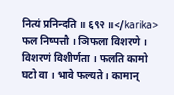नित्यं प्रनिन्दति ॥ ६९२ ॥</karika> फल निष्पत्तौ । ञिफला विशरणे । विशरणं विशीर्णता । फलति कामो घटो वा । भावे फल्यते । कामान्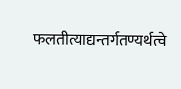फलतीत्याद्यन्तर्गतण्यर्थत्वे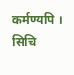कर्मण्यपि । सिचि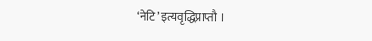‘नेटि’ इत्यवृद्धिप्राप्तौ ।